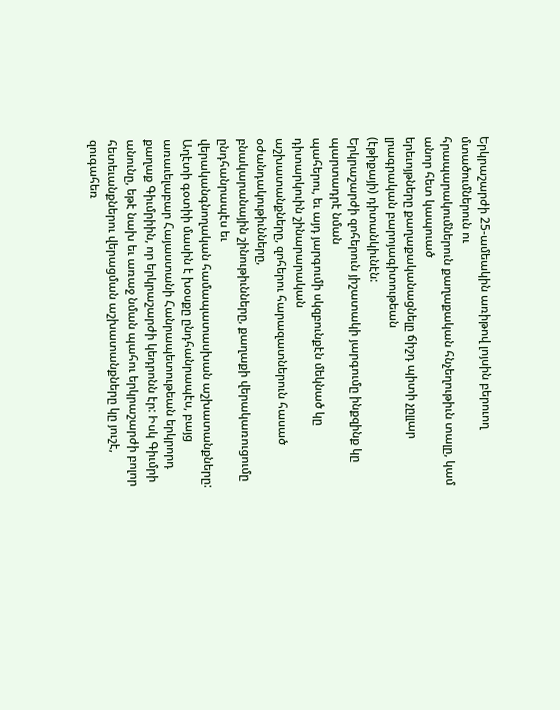Երկրաշարժի 25-ամեակին առիթով լոյսին բերուող մտածումներուն ու
հրապարակումներուն քաղաքական հնչեղութիւն տալը, կամ անոր հետ կապուած
երեւոյթները քաղաքականացնելը ճիշդ պիտի չըլլար լրագրական բարոյագիտութեան
(էթիքայի) դիտանկիւնէն:
Երկրաշարժի զոհերուն յիշատակի յարգումը ինքզինք կը պարտադրէ նման
պահերու, եւ այդ յարգումի սկզբունքէն մեկնած կը դիտարկուին շինարարական
աշխատանքները, զոհերու հարազատներուն հասած օժանդակութիւնները,
բնակարանային շինութիւնները, քաղաքի վերակառուցումը ընդհանրապէս եւ
վերականգնողական համապատասխան աշխատանքները:
Աղէտի գօտիի մասին է խօսքը ընդհանրապէս, բայց առաւելաբար Հայաստանի Հանրապետութեան երկրորդ քաղաք Գիւմրիին, որ երկրաշարժի կեդրոնն էր: Իսկ Գիւմրի անունը, եթէ նախ եւ առաջ նման պահու երկրաշարժի բոլոր հետեւանքներու վերացման աշխատանքները կը յուշէ, զուգահեռ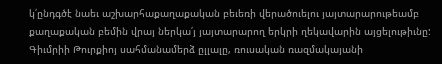կ՛ընդգծէ նաեւ աշխարհաքաղաքական բեւեռի վերածուելու յայտարարութեամբ քաղաքական բեմին վրայ ներկա՛յ յայտարարող երկրի ղեկավարին այցելութիւնը:
Գիւմրիի Թուրքիոյ սահմանամերձ ըլլալը, ռուսական ռազմակայանի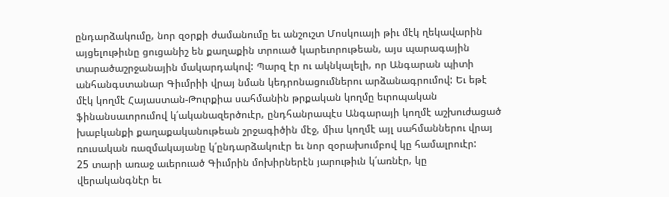ընդարձակումը, նոր զօրքի ժամանումը եւ անշուշտ Մոսկուայի թիւ մէկ ղեկավարին
այցելութիւնը ցուցանիշ են քաղաքին տրուած կարեւորութեան, այս պարագային
տարածաշրջանային մակարդակով: Պարզ էր ու ակնկալելի, որ Անգարան պիտի
անհանգստանար Գիւմրիի վրայ նման կեդրոնացումներու արձանագրումով: Եւ եթէ
մէկ կողմէ Հայաստան-Թուրքիա սահմանին թրքական կողմը եւրոպական
ֆինանսաւորումով կ՛ականազերծուէր, ընդհանրապէս Անգարայի կողմէ աշխուժացած
խաբկանքի քաղաքականութեան շրջագիծին մէջ, միւս կողմէ այլ սահմաններու վրայ
ռուսական ռազմակայանը կ՛ընդարձակուէր եւ նոր զօրախումբով կը համալրուէր:
25 տարի առաջ աւերուած Գիւմրին մոխիրներէն յարութիւն կ՛առնէր, կը
վերականգնէր եւ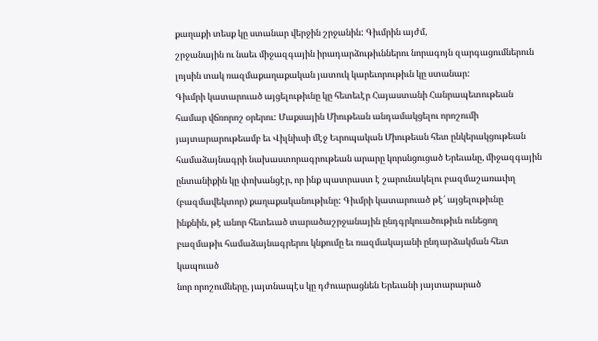քաղաքի տեսք կը ստանար վերջին շրջանին: Գիւմրին այժմ,
շրջանային ու նաեւ միջազգային իրադարձութիւններու նորագոյն զարգացումներուն
լոյսին տակ ռազմաքաղաքական յատուկ կարեւորութիւն կը ստանար:
Գիւմրի կատարուած այցելութիւնը կը հետեւէր Հայաստանի Հանրապետութեան
համար վճռորոշ օրերու: Մաքսային Միութեան անդամակցելու որոշումի
յայտարարութեամբ եւ Վիլնիւսի մէջ Եւրոպական Միութեան հետ ընկերակցութեան
համաձայնագրի նախաստորագրութեան արարը կորսնցուցած Երեւանը, միջազգային
ընտանիքին կը փոխանցէր, որ ինք պատրաստ է շարունակելու բազմաշառաւիղ
(բազմավեկտոր) քաղաքականութիւնը: Գիւմրի կատարուած թէ՛ այցելութիւնը
ինքնին, թէ անոր հետեւած տարածաշրջանային ընդգրկուածութիւն ունեցող
բազմաթիւ համաձայնագրերու կնքումը եւ ռազմակայանի ընդարձակման հետ կապուած
նոր որոշումները, յայտնապէս կը դժուարացնեն Երեւանի յայտարարած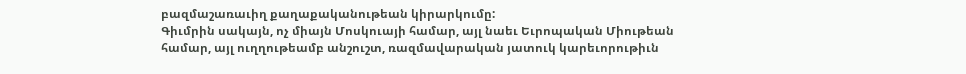բազմաշառաւիղ քաղաքականութեան կիրարկումը:
Գիւմրին սակայն, ոչ միայն Մոսկուայի համար, այլ նաեւ Եւրոպական Միութեան
համար, այլ ուղղութեամբ անշուշտ, ռազմավարական յատուկ կարեւորութիւն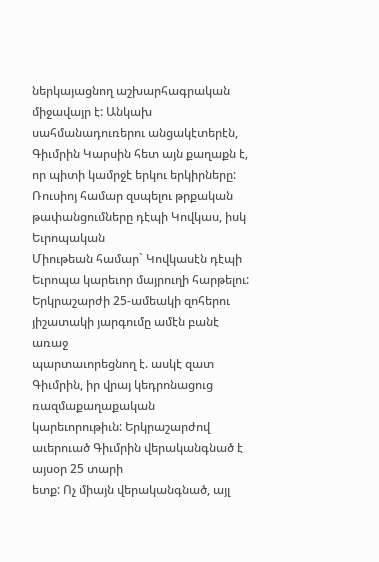ներկայացնող աշխարհագրական միջավայր է: Անկախ սահմանադուռերու անցակէտերէն,
Գիւմրին Կարսին հետ այն քաղաքն է, որ պիտի կամրջէ երկու երկիրները:
Ռուսիոյ համար զսպելու թրքական թափանցումները դէպի Կովկաս, իսկ Եւրոպական
Միութեան համար` Կովկասէն դէպի Եւրոպա կարեւոր մայրուղի հարթելու:
Երկրաշարժի 25-ամեակի զոհերու յիշատակի յարգումը ամէն բանէ առաջ
պարտաւորեցնող է. ասկէ զատ Գիւմրին, իր վրայ կեդրոնացուց ռազմաքաղաքական
կարեւորութիւն: Երկրաշարժով աւերուած Գիւմրին վերականգնած է այսօր 25 տարի
ետք: Ոչ միայն վերականգնած, այլ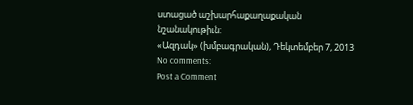ստացած աշխարհաքաղաքական նշանակութիւն:
«Ազդակ» (խմբագրական), Դեկտեմբեր 7, 2013
No comments:
Post a Comment